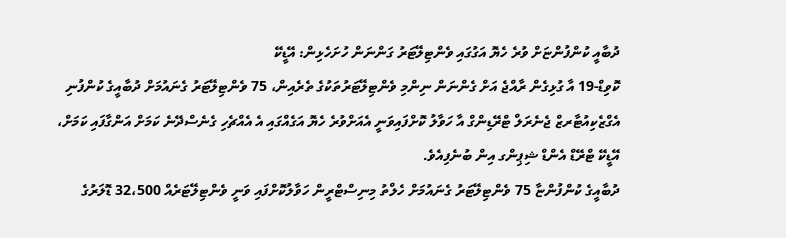ދުބާއީ ކުންފުންޏަށް ވުރެ ހެޔޮ އަގުގައި ވެންޓިލޭޓަރު ގަންނަން ހުށަހެޅިން: އޭޑީކޭ
ކޮވިޑް-19 އާ ގުޅިގެން ރާއްޖެ އަށް ގެންނަން ނިންމި ވެންޓިލޭޓަރުތަކުގެ ތެރެއިން، 75 ވެންޓިލޭޓަރު ގެނައުމަށް ދުބާއީގެ ކުންފުނި އެގްޒެކިއުޓާރޒް ޖެނެރަލް ޓްރޭޑިންގް އާ ހަވާލު ކޮށްފައިވަނީ އެއަށްވުރެ ހެޔޮ އަގެއްގައި އެ އެއްޗެހި ގެނެސްދޭނެ ކަމަށް އަންގާފައި ކަމަށް، އޭޑީކޭ ޓްރޭޑް އެންޑް ޝިޕިންގ އިން ބުނެފިއެވެ.
ދުބާއީގެ ކުންފުންޏާ 75 ވެންޓިލޭޓަރު ގެނައުމަށް ހެލްތު މިނިސްޓްރީން ހަވާލުކޮށްފައި ވަނީ ވެންޓިލޭޓަރެއް 32،500 ޑޮލަރުގެ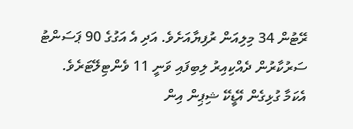ރޭޓުން 34 މިލިއަން ރުފިޔާއަށެވެ. އަދި އެ އަގުގެ 90 ޕަސަންޓު ސަރުކާރުން ދެއްކިއިރު ލިބިފައި ވަނީ 11 ވެންޓިލޭޓަރެވެ.
އެކަމާ ގުޅިގެން އޭޑީކޭ ޝިޕިން އިން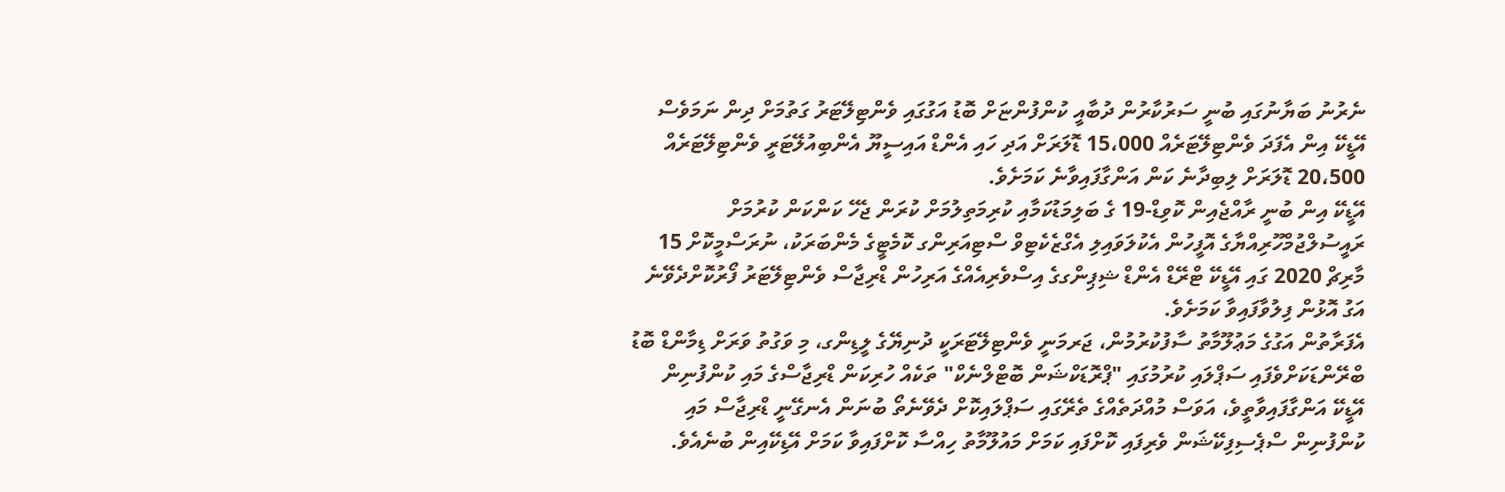ނެރުނު ބަޔާނުގައި ބުނީ ސަރުކާރުން ދުބާއީ ކުންފުންޏަށް ބޮޑު އަގުގައި ވެންޓިލޭޓަރު ގަތުމަށް ދިން ނަމަވެސް އޭޑީކޭ އިން އެފަދަ ވެންޓިލޭޓަރެއް 15،000 ޑޮލަރަށް އަދި ހައި އެންޑް އައިސީޔޫ އެންބިއުލޭޓަރީ ވެންޓިލޭޓަރެއް 20،500 ޑޮލަރަށް ލިބިދާނެ ކަން އަންގާފައިވާނެ ކަމަށެވެ.
އޭޑީކޭ އިން ބުނީ ރާއްޖެއިން ކޮވިޑް-19 ގެ ބަލިމަޑުކަމާއި ކުރިމަތިލުމަށް ކުރަން ޖެހޭ ކަންކަން ކުރުމަށް ރައީސުލްޖުމްހޫރިއްޔާގެ އޮފީހުން އެކުލަވައިލި އެގްޒެކެޓިވް ސްޓިއަރިންގ ކޮމެޓީގެ މެންބަރަކު، ނުރަސްމީކޮށް 15 މާރިޗް 2020 ގައި އޭޑީކޭ ޓްރޭޑް އެންޑް ޝިޕިންގގެ އިސްވެރިއެއްގެ އަރިހުން ޑްރިޖާސް ވެންޓިލޭޓަރު ފޯރުކޮށްދެވޭނެ އަގު އޮޅުން ފިލުވާފައިވާ ކަމަށެވެ.
އެފަރާތުން އަގުގެ މަޢުލޫމާތު ސާފުކުރުމުން، ޖަރމަނީ ވެންޓިލޭޓަރަކީ ދުނިޔޭގެ ލީޑިންގ، މި ވަގުތު ވަރަށް ޑިމާންޑް ބޮޑު ބްރޭންޑަކަށްވެފައި ސަޕްލައި ކުރުމުގައި "ޕްރޮޑަކްޝަން ބޮޓްލްނެކް" ތަކެއް ހުރިކަން ޑްރިޖާސްގެ މައި ކުންފުނިން އޭޑީކޭ އަންގާފައިވާތީވެ، އަވަސް މުއްދަތެއްގެ ތެރޭގައި ސަޕްލައިކޮށް ދެވޭނެތޯ ބުނަން އެނގޭނީ ޑްރިޖާސް މައި ކުންފުނިން ސްޕެސިފިކޭޝަން ވެރިފައި ކޮށްފައި ކަމަށް މައުލޫމާތު ހިއްސާ ކޮށްފައިވާ ކަމަށް އޭޑިކޭއިން ބުނެއެވެ.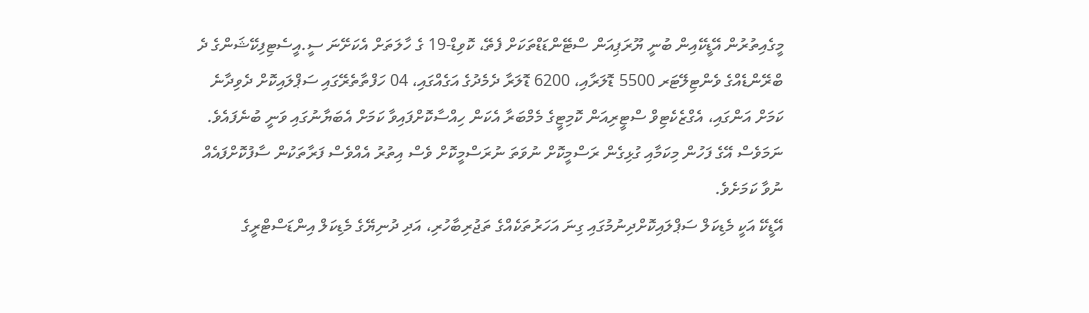މީގެއިތުރުން އޭޑީކޭއިން ބުނީ ޔޫރަޕިއަން ސްޓޭންޑަޑްތަކަށް ފެތޭ، ކޮވިޑް-19 ގެ ހާލަތަށް އެކަށޭނަ ސީ.އީސެޓިފިކޭޝަންގެ ދެ ބްރޭންޑެއްގެ ވެންޓިލޭޓަރ 5500 ޑޮލަރާއި، 6200 ޑޮލަރާ ދެމެދުގެ އަގެއްގައި، 04 ހަފްތާތެރޭގައި ސަޕްލައިކޮށް ދެވިދާނެ ކަމަށް އަންގައި، އެގްޒެކެޓިވް ސްޓީރިއަން ކޮމިޓީގެ މެމްބަރާ އެކަން ހިއްސާކޮށްފައިވާ ކަމަށް އެބަޔާނުގައި ވަނީ ބުނެފައެވެ.
ނަމަވެސް އޭގެ ފަހުން މިކަމާއި ގުޅިގެން ރަސްމީކޮށް ނުވަތަ ނުރަސްމީކޮށް ވެސް އިތުރު އެއްވެސް ފަރާތަކުން ސާފުކޮށްފައެއް ނުވާ ކަމަށެވެ.
އޭޑީކޭ އަކީ މެޑިކަލް ސަޕްލައިކޮށްދިނުމުގައި ގިނަ އަހަރުތަކެއްގެ ތަޖުރިބާހުރި، އަދި ދުނިޔޭގެ މެޑިކަލް އިންޑަސްޓްރީގެ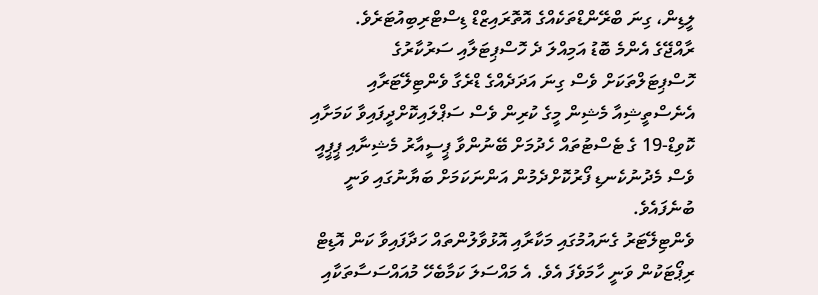ލީޑިން، ގިނަ ބްރޭންޑްތަކެއްގެ އޮތޮރައިޒްޑް ޑިސްޓްރިބިއުޓަރެވެ.
ރާއްޖޭގެ އެންމެ ބޮޑު އަމިއްލަ ދެ ހޮސްޕިޓަލާއި ސަރުކާރުގެ ހޮސްޕިޓަލްތަކަށް ވެސް ގިނަ އަދަދެއްގެ ޑްރެގާ ވެންޓިލޭޓަރާއި އެނެސްތީޝިއާ މެޝިން މީގެ ކުރިން ވެސް ސަޕްލައިކޮށްދީފައިވާ ކަމަށާއި ކޮވިޑް-19 ގެ ޓެސްޓުތައް ހެދުމަށް ބޭނުންވާ ޕީސީއާރު މެޝިނާއި ޕީޕީއީ ވެސް މެދުނުކެނޑި ފޯރުކޮށްދެމުން އަންނަކަމަށް ބަޔާނުގައި ވަނީ ބުނެފައެވެ.
ވެންޓިލޭޓަރު ގެނައުމުގައި މަކާރާއި އޮޅުވާލުންތައް ހަދާފައިވާ ކަން އޮޑިޓް ރިޕޯޓަކުން ވަނީ ހާމަވެފަ އެވެ. އެ މައްސަލަ ކަމާބެހޭ މުއައްސަސާތަކާއި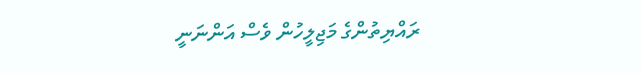ރައްޔިތުންގެ މަޖިލީހުން ވެސް އަންނަނީ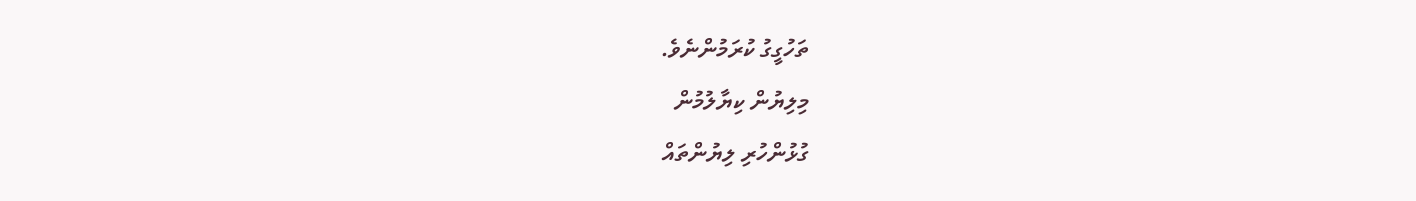ތަހުގީގު ކުރަމުންނެވެ.
މިލިޔުން ކިޔާލުމުން
ގުޅުންހުރި ލިޔުންތައް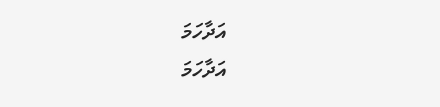އަދާހަމަ
އަދާހަމަ